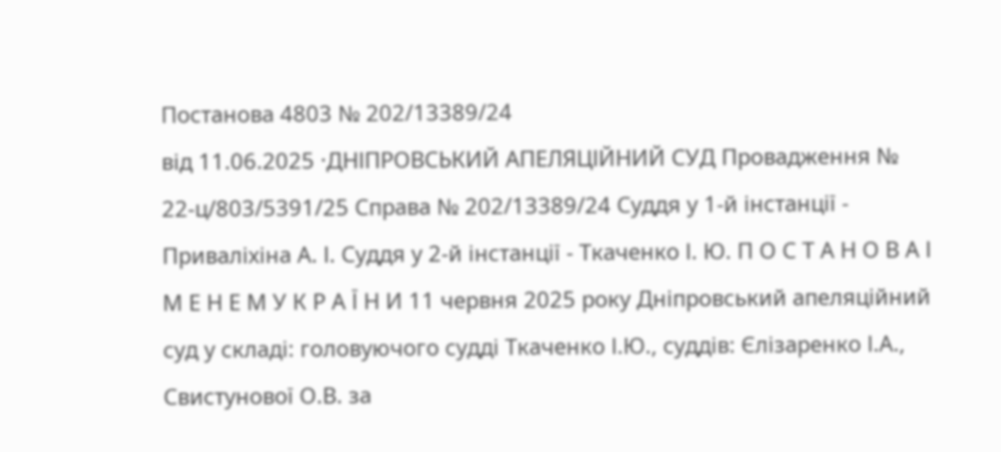Постанова 4803 № 202/13389/24
від 11.06.2025 ·ДНІПРОВСЬКИЙ АПЕЛЯЦІЙНИЙ СУД Провадження № 22-ц/803/5391/25 Справа № 202/13389/24 Суддя у 1-й інстанції - Приваліхіна А. І. Суддя у 2-й інстанції - Ткаченко І. Ю. П О С Т А Н О В А І М Е Н Е М У К Р А Ї Н И 11 червня 2025 року Дніпровський апеляційний суд у складі: головуючого судді Ткаченко І.Ю., суддів: Єлізаренко І.А., Свистунової О.В. за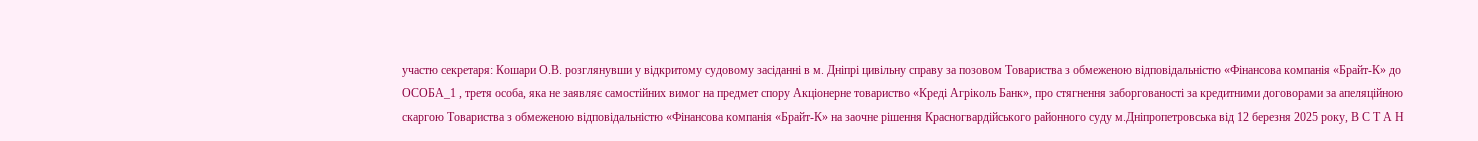участю секретаря: Кошари О.В. розглянувши у відкритому судовому засіданні в м. Дніпрі цивільну справу за позовом Товариства з обмеженою відповідальністю «Фінансова компанія «Брайт-К» до ОСОБА_1 , третя особа, яка не заявляє самостійних вимог на предмет спору Акціонерне товариство «Креді Агріколь Банк», про стягнення заборгованості за кредитними договорами за апеляційною скаргою Товариства з обмеженою відповідальністю «Фінансова компанія «Брайт-К» на заочне рішення Красногвардійського районного суду м.Дніпропетровська від 12 березня 2025 року, В С Т А Н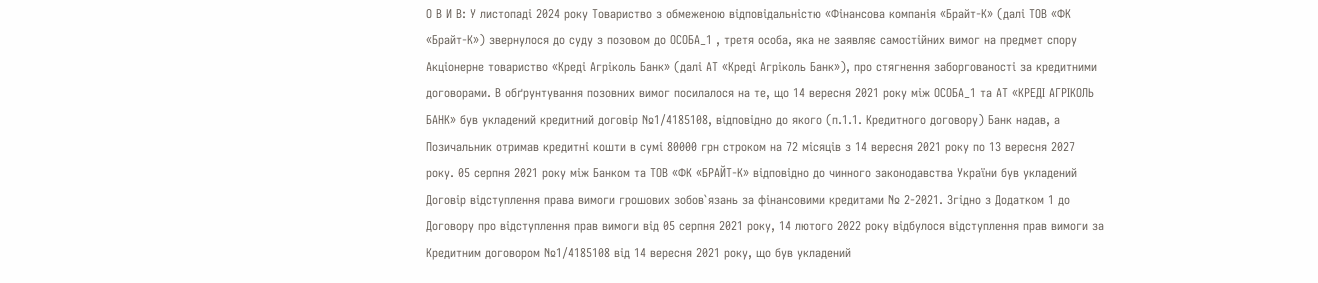О В И В: У листопаді 2024 року Товариство з обмеженою відповідальністю «Фінансова компанія «Брайт-К» (далі ТОВ «ФК «Брайт-К») звернулося до суду з позовом до ОСОБА_1 , третя особа, яка не заявляє самостійних вимог на предмет спору Акціонерне товариство «Креді Агріколь Банк» (далі АТ «Креді Агріколь Банк»), про стягнення заборгованості за кредитними договорами. В обґрунтування позовних вимог посилалося на те, що 14 вересня 2021 року між ОСОБА_1 та АТ «КРЕДІ АГРІКОЛЬ БАНК» був укладений кредитний договір №1/4185108, відповідно до якого (п.1.1. Кредитного договору) Банк надав, а Позичальник отримав кредитні кошти в сумі 80000 грн строком на 72 місяців з 14 вересня 2021 року по 13 вересня 2027 року. 05 серпня 2021 року між Банком та ТОВ «ФК «БРАЙТ-К» відповідно до чинного законодавства України був укладений Договір відступлення права вимоги грошових зобов`язань за фінансовими кредитами № 2-2021. Згідно з Додатком 1 до Договору про відступлення прав вимоги від 05 серпня 2021 року, 14 лютого 2022 року відбулося відступлення прав вимоги за Кредитним договором №1/4185108 від 14 вересня 2021 року, що був укладений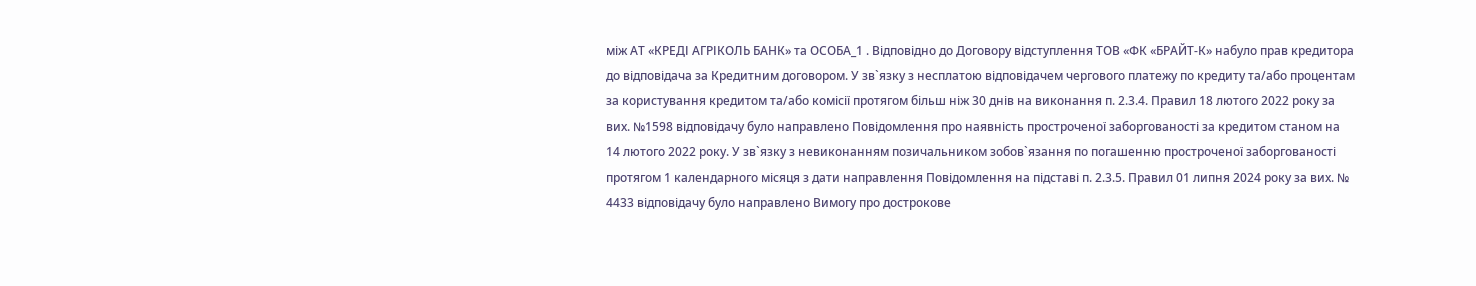між АТ «КРЕДІ АГРІКОЛЬ БАНК» та ОСОБА_1 . Відповідно до Договору відступлення ТОВ «ФК «БРАЙТ-К» набуло прав кредитора до відповідача за Кредитним договором. У зв`язку з несплатою відповідачем чергового платежу по кредиту та/або процентам за користування кредитом та/або комісії протягом більш ніж 30 днів на виконання п. 2.3.4. Правил 18 лютого 2022 року за вих. №1598 відповідачу було направлено Повідомлення про наявність простроченої заборгованості за кредитом станом на 14 лютого 2022 року. У зв`язку з невиконанням позичальником зобов`язання по погашенню простроченої заборгованості протягом 1 календарного місяця з дати направлення Повідомлення на підставі п. 2.3.5. Правил 01 липня 2024 року за вих. № 4433 відповідачу було направлено Вимогу про дострокове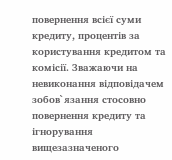повернення всієї суми кредиту, процентів за користування кредитом та комісії. Зважаючи на невиконання відповідачем зобов`язання стосовно повернення кредиту та ігнорування вищезазначеного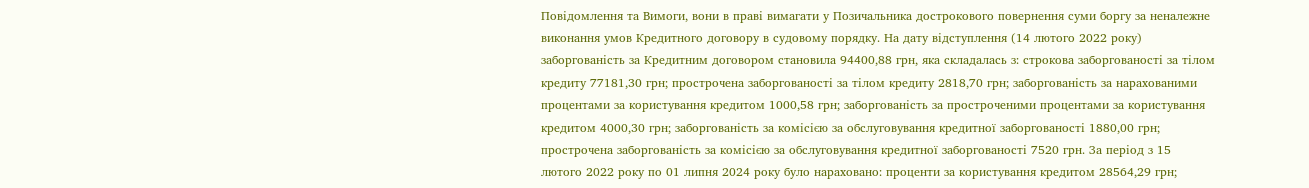Повідомлення та Вимоги, вони в праві вимагати у Позичальника дострокового повернення суми боргу за неналежне виконання умов Кредитного договору в судовому порядку. На дату відступлення (14 лютого 2022 року) заборгованість за Кредитним договором становила 94400,88 грн, яка складалась з: строкова заборгованості за тілом кредиту 77181,30 грн; прострочена заборгованості за тілом кредиту 2818,70 грн; заборгованість за нарахованими процентами за користування кредитом 1000,58 грн; заборгованість за простроченими процентами за користування кредитом 4000,30 грн; заборгованість за комісією за обслуговування кредитної заборгованості 1880,00 грн; прострочена заборгованість за комісією за обслуговування кредитної заборгованості 7520 грн. За період з 15 лютого 2022 року по 01 липня 2024 року було нараховано: проценти за користування кредитом 28564,29 грн;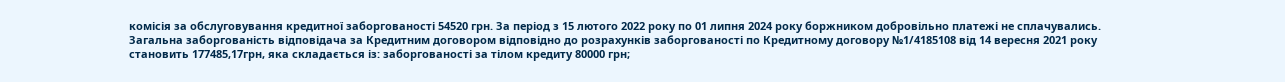комісія за обслуговування кредитної заборгованості 54520 грн. За період з 15 лютого 2022 року по 01 липня 2024 року боржником добровільно платежі не сплачувались. Загальна заборгованість відповідача за Кредитним договором відповідно до розрахунків заборгованості по Кредитному договору №1/4185108 від 14 вересня 2021 року становить 177485,17грн, яка складається із: заборгованості за тілом кредиту 80000 грн;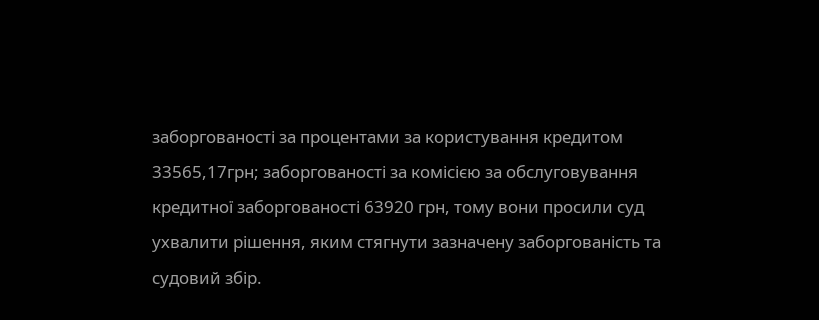заборгованості за процентами за користування кредитом 33565,17грн; заборгованості за комісією за обслуговування кредитної заборгованості 63920 грн, тому вони просили суд ухвалити рішення, яким стягнути зазначену заборгованість та судовий збір.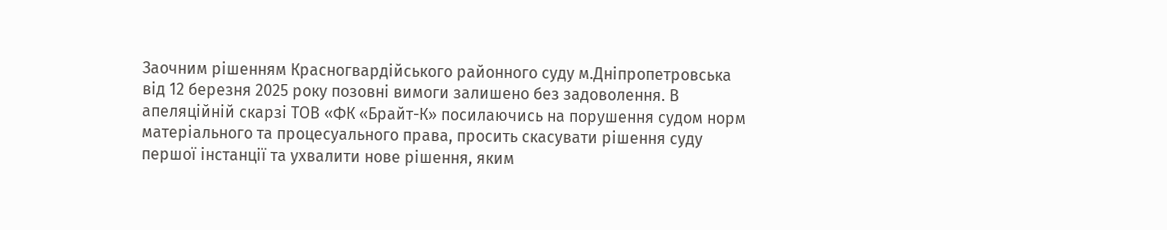Заочним рішенням Красногвардійського районного суду м.Дніпропетровська від 12 березня 2025 року позовні вимоги залишено без задоволення. В апеляційній скарзі ТОВ «ФК «Брайт-К» посилаючись на порушення судом норм матеріального та процесуального права, просить скасувати рішення суду першої інстанції та ухвалити нове рішення, яким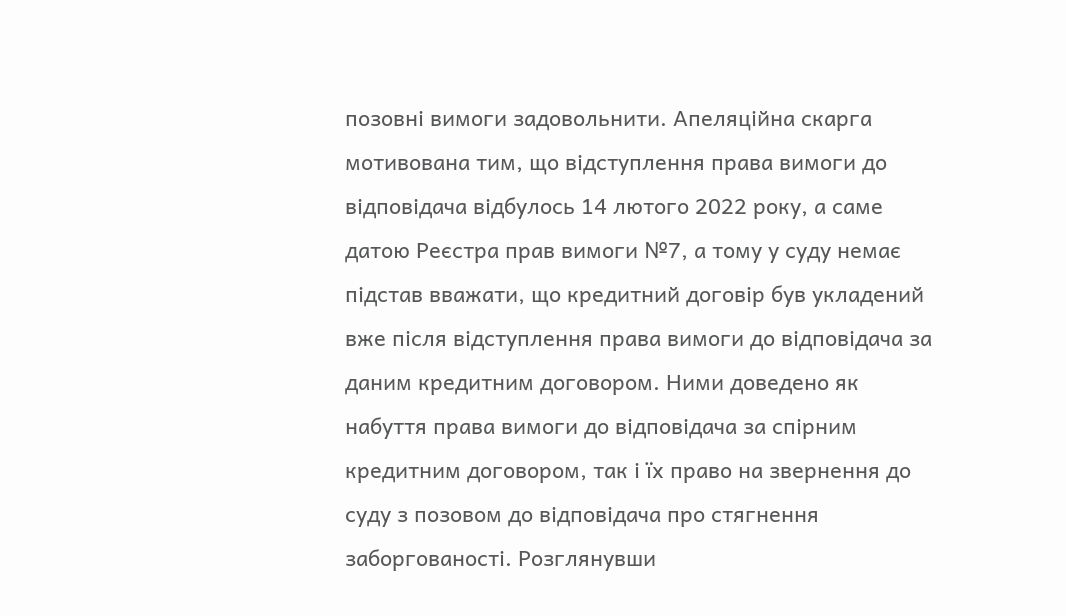позовні вимоги задовольнити. Апеляційна скарга мотивована тим, що відступлення права вимоги до відповідача відбулось 14 лютого 2022 року, а саме датою Реєстра прав вимоги №7, а тому у суду немає підстав вважати, що кредитний договір був укладений вже після відступлення права вимоги до відповідача за даним кредитним договором. Ними доведено як набуття права вимоги до відповідача за спірним кредитним договором, так і їх право на звернення до суду з позовом до відповідача про стягнення заборгованості. Розглянувши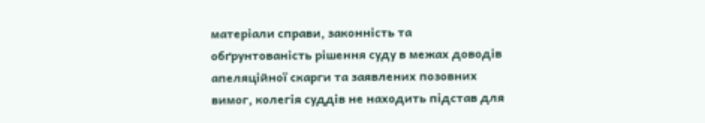матеріали справи, законність та обґрунтованість рішення суду в межах доводів апеляційної скарги та заявлених позовних вимог, колегія суддів не находить підстав для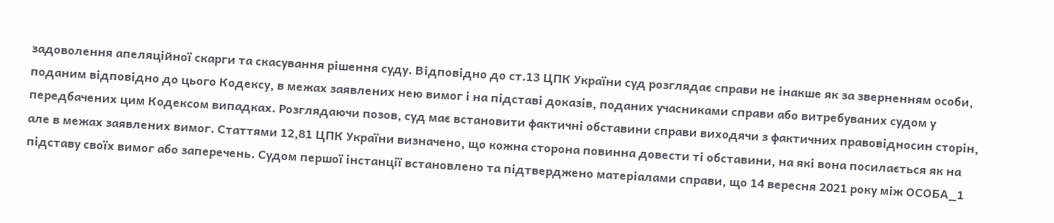задоволення апеляційної скарги та скасування рішення суду. Відповідно до ст.13 ЦПК України суд розглядає справи не інакше як за зверненням особи, поданим відповідно до цього Кодексу, в межах заявлених нею вимог і на підставі доказів, поданих учасниками справи або витребуваних судом у передбачених цим Кодексом випадках. Розглядаючи позов, суд має встановити фактичні обставини справи виходячи з фактичних правовідносин сторін, але в межах заявлених вимог. Статтями 12,81 ЦПК України визначено, що кожна сторона повинна довести ті обставини, на які вона посилається як на підставу своїх вимог або заперечень. Судом першої інстанції встановлено та підтверджено матеріалами справи, що 14 вересня 2021 року між ОСОБА_1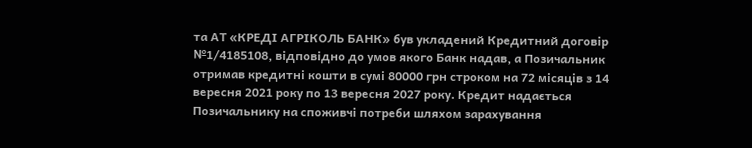та АТ «КРЕДІ АГРІКОЛЬ БАНК» був укладений Кредитний договір №1/4185108, відповідно до умов якого Банк надав, а Позичальник отримав кредитні кошти в сумі 80000 грн строком на 72 місяців з 14 вересня 2021 року по 13 вересня 2027 року. Кредит надається Позичальнику на споживчі потреби шляхом зарахування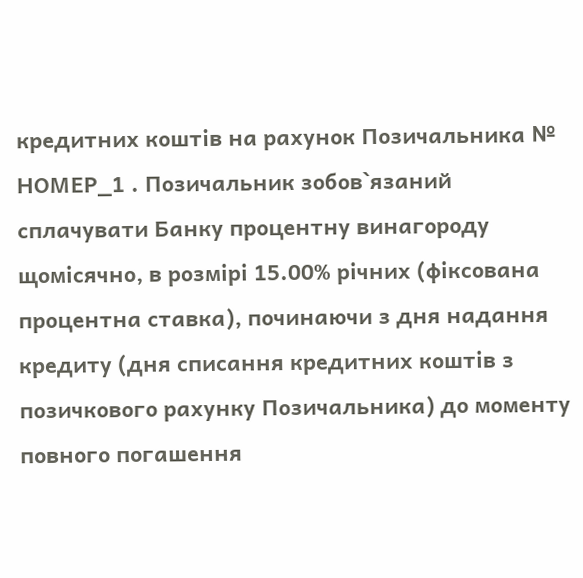кредитних коштiв на рахунок Позичальника № НОМЕР_1 . Позичальник зобов`язаний сплачувати Банку процентну винагороду щомісячно, в розмірі 15.00% річних (фіксована процентна ставка), починаючи з дня надання кредиту (дня списання кредитних коштів з позичкового рахунку Позичальника) до моменту повного погашення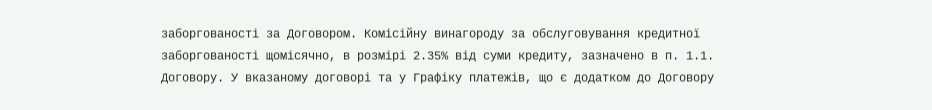заборгованості за Договором. Комісійну винагороду за обслуговування кредитної заборгованості щомісячно, в розмірі 2.35% від суми кредиту, зазначено в п. 1.1. Договору. У вказаному договорі та у Графіку платежів, що є додатком до Договору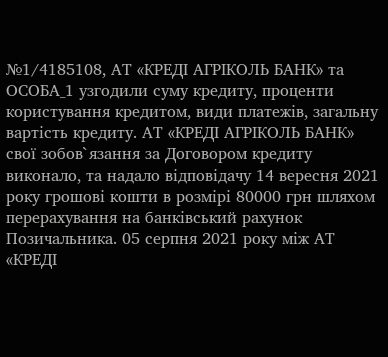№1/4185108, АТ «КРЕДІ АГРІКОЛЬ БАНК» та ОСОБА_1 узгодили суму кредиту, проценти користування кредитом, види платежів, загальну вартість кредиту. АТ «КРЕДІ АГРІКОЛЬ БАНК» свої зобов`язання за Договором кредиту виконало, та надало відповідачу 14 вересня 2021 року грошові кошти в розмірі 80000 грн шляхом перерахування на банківський рахунок Позичальника. 05 серпня 2021 року між АТ «КРЕДІ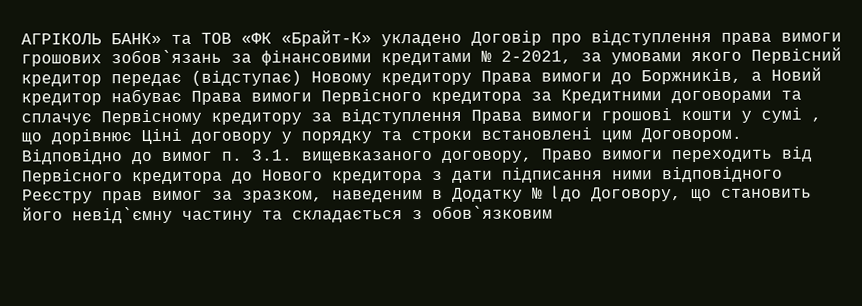АГРІКОЛЬ БАНК» та ТОВ «ФК «Брайт-К» укладено Договір про відступлення права вимоги грошових зобов`язань за фінансовими кредитами № 2-2021, за умовами якого Первісний кредитор передає (відступає) Новому кредитору Права вимоги до Боржників, а Новий кредитор набуває Права вимоги Первісного кредитора за Кредитними договорами та сплачує Первісному кредитору за відступлення Права вимоги грошові кошти у сумі , що дорівнює Ціні договору у порядку та строки встановлені цим Договором. Відповідно до вимог п. 3.1. вищевказаного договору, Право вимоги переходить від Первісного кредитора до Нового кредитора з дати підписання ними відповідного Реєстру прав вимог за зразком, наведеним в Додатку № l до Договору, що становить його невід`ємну частину та складається з обов`язковим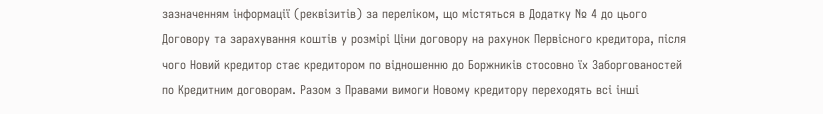зазначенням інформації (реквізитів) за переліком, що містяться в Додатку № 4 до цього Договору та зарахування коштів у розмірі Ціни договору на рахунок Первісного кредитора, після чого Новий кредитор стає кредитором по відношенню до Боржників стосовно їх Заборгованостей по Кредитним договорам. Разом з Правами вимоги Новому кредитору переходять всі інші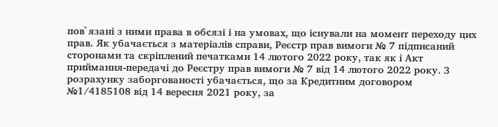пов`язані з ними права в обсязі і на умовах, що існували на момент переходу цих прав. Як убачається з матеріалів справи, Реєстр прав вимоги № 7 підписаний сторонами та скріплений печатками 14 лютого 2022 року, так як і Акт приймання-передачі до Реєстру прав вимоги № 7 від 14 лютого 2022 року. З розрахунку заборгованості убачається, що за Кредитним договором №1/4185108 від 14 вересня 2021 року, за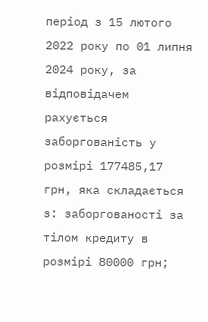період з 15 лютого 2022 року по 01 липня 2024 року, за відповідачем рахується заборгованість у розмірі 177485,17 грн, яка складається з: заборгованості за тілом кредиту в розмірі 80000 грн;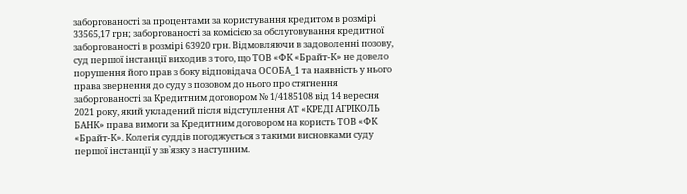заборгованості за процентами за користування кредитом в розмірі 33565,17 грн; заборгованості за комісією за обслуговування кредитної заборгованості в розмірі 63920 грн. Відмовляючи в задоволенні позову, суд першої інстанції виходив з того, що ТОВ «ФК «Брайт-К» не довело порушення його прав з боку відповідача ОСОБА_1 та наявність у нього права звернення до суду з позовом до нього про стягнення заборгованості за Кредитним договором № 1/4185108 від 14 вересня 2021 року, який укладений після відступлення АТ «КРЕДІ АГРІКОЛЬ БАНК» права вимоги за Кредитним договором на користь ТОВ «ФК «Брайт-К». Колегія суддів погоджується з такими висновками суду першої інстанції у зв`язку з наступним.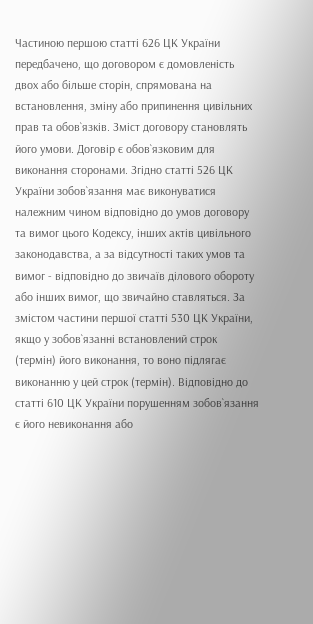Частиною першою статті 626 ЦК України передбачено, що договором є домовленість двох або більше сторін, спрямована на встановлення, зміну або припинення цивільних прав та обов`язків. Зміст договору становлять його умови. Договір є обов`язковим для виконання сторонами. Згідно статті 526 ЦК України зобов`язання має виконуватися належним чином відповідно до умов договору та вимог цього Кодексу, інших актів цивільного законодавства, а за відсутності таких умов та вимог - відповідно до звичаїв ділового обороту або інших вимог, що звичайно ставляться. За змістом частини першої статті 530 ЦК України, якщо у зобов`язанні встановлений строк (термін) його виконання, то воно підлягає виконанню у цей строк (термін). Відповідно до статті 610 ЦК України порушенням зобов`язання є його невиконання або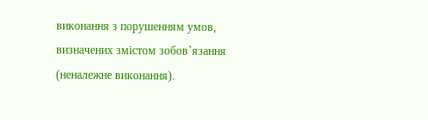виконання з порушенням умов, визначених змістом зобов`язання (неналежне виконання).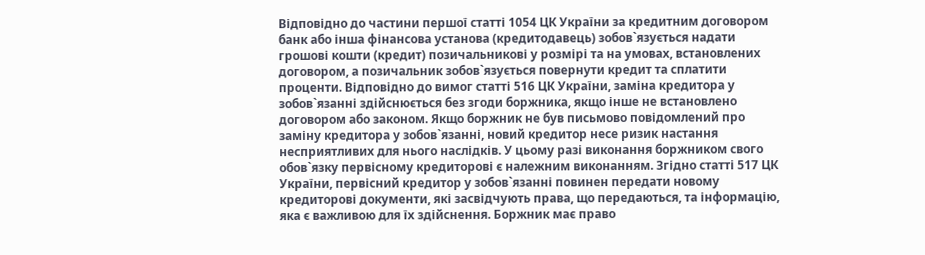Відповідно до частини першої статті 1054 ЦК України за кредитним договором банк або інша фінансова установа (кредитодавець) зобов`язується надати грошові кошти (кредит) позичальникові у розмірі та на умовах, встановлених договором, а позичальник зобов`язується повернути кредит та сплатити проценти. Відповідно до вимог статті 516 ЦК України, заміна кредитора у зобов`язанні здійснюється без згоди боржника, якщо інше не встановлено договором або законом. Якщо боржник не був письмово повідомлений про заміну кредитора у зобов`язанні, новий кредитор несе ризик настання несприятливих для нього наслідків. У цьому разі виконання боржником свого обов`язку первісному кредиторові є належним виконанням. Згідно статті 517 ЦК України, первісний кредитор у зобов`язанні повинен передати новому кредиторові документи, які засвідчують права, що передаються, та інформацію, яка є важливою для їх здійснення. Боржник має право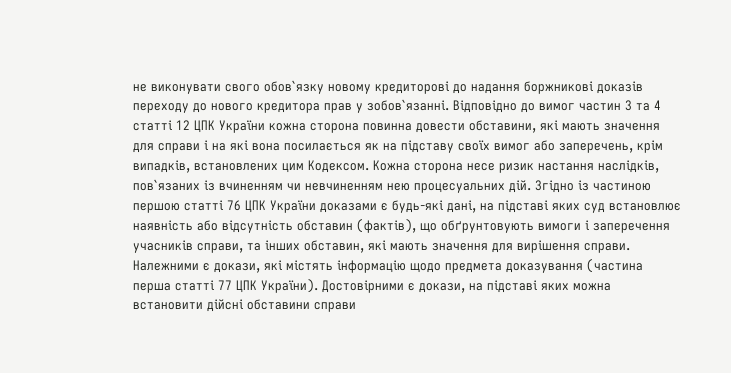не виконувати свого обов`язку новому кредиторові до надання боржникові доказів переходу до нового кредитора прав у зобов`язанні. Відповідно до вимог частин 3 та 4 статті 12 ЦПК України кожна сторона повинна довести обставини, які мають значення для справи і на які вона посилається як на підставу своїх вимог або заперечень, крім випадків, встановлених цим Кодексом. Кожна сторона несе ризик настання наслідків, пов`язаних із вчиненням чи невчиненням нею процесуальних дій. Згідно із частиною першою статті 76 ЦПК України доказами є будь-які дані, на підставі яких суд встановлює наявність або відсутність обставин (фактів), що обґрунтовують вимоги і заперечення учасників справи, та інших обставин, які мають значення для вирішення справи. Належними є докази, які містять інформацію щодо предмета доказування (частина перша статті 77 ЦПК України). Достовірними є докази, на підставі яких можна встановити дійсні обставини справи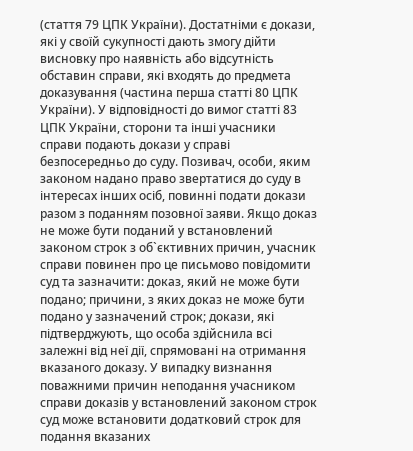(стаття 79 ЦПК України). Достатніми є докази, які у своїй сукупності дають змогу дійти висновку про наявність або відсутність обставин справи, які входять до предмета доказування (частина перша статті 80 ЦПК України). У відповідності до вимог статті 83 ЦПК України, сторони та інші учасники справи подають докази у справі безпосередньо до суду. Позивач, особи, яким законом надано право звертатися до суду в інтересах інших осіб, повинні подати докази разом з поданням позовної заяви. Якщо доказ не може бути поданий у встановлений законом строк з об`єктивних причин, учасник справи повинен про це письмово повідомити суд та зазначити: доказ, який не може бути подано; причини, з яких доказ не може бути подано у зазначений строк; докази, які підтверджують, що особа здійснила всі залежні від неї дії, спрямовані на отримання вказаного доказу. У випадку визнання поважними причин неподання учасником справи доказів у встановлений законом строк суд може встановити додатковий строк для подання вказаних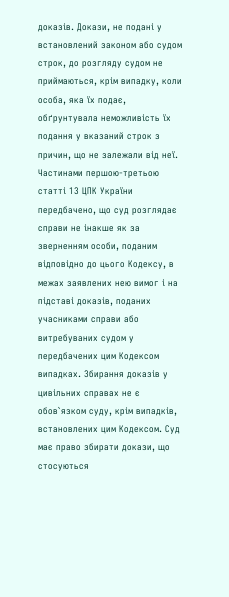доказів. Докази, не подані у встановлений законом або судом строк, до розгляду судом не приймаються, крім випадку, коли особа, яка їх подає, обґрунтувала неможливість їх подання у вказаний строк з причин, що не залежали від неї. Частинами першою-третьою статті 13 ЦПК України передбачено, що суд розглядає справи не інакше як за зверненням особи, поданим відповідно до цього Кодексу, в межах заявлених нею вимог і на підставі доказів, поданих учасниками справи або витребуваних судом у передбачених цим Кодексом випадках. Збирання доказів у цивільних справах не є обов`язком суду, крім випадків, встановлених цим Кодексом. Суд має право збирати докази, що стосуються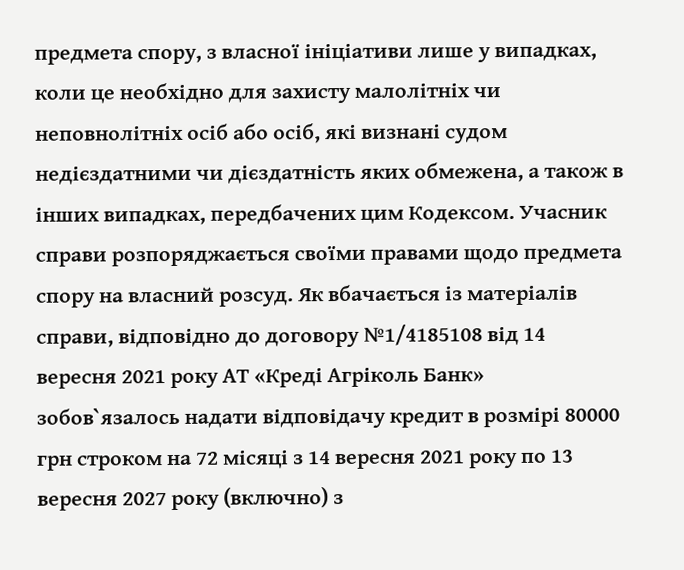предмета спору, з власної ініціативи лише у випадках, коли це необхідно для захисту малолітніх чи неповнолітніх осіб або осіб, які визнані судом недієздатними чи дієздатність яких обмежена, а також в інших випадках, передбачених цим Кодексом. Учасник справи розпоряджається своїми правами щодо предмета спору на власний розсуд. Як вбачається із матеріалів справи, відповідно до договору №1/4185108 від 14 вересня 2021 року АТ «Креді Агріколь Банк» зобов`язалось надати відповідачу кредит в розмірі 80000 грн строком на 72 місяці з 14 вересня 2021 року по 13 вересня 2027 року (включно) з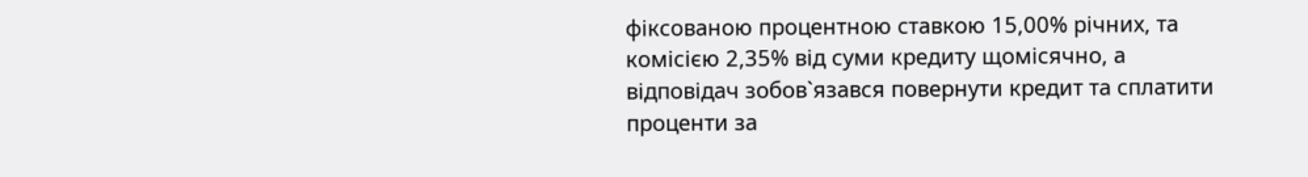фіксованою процентною ставкою 15,00% річних, та комісією 2,35% від суми кредиту щомісячно, а відповідач зобов`язався повернути кредит та сплатити проценти за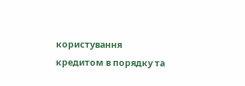користування кредитом в порядку та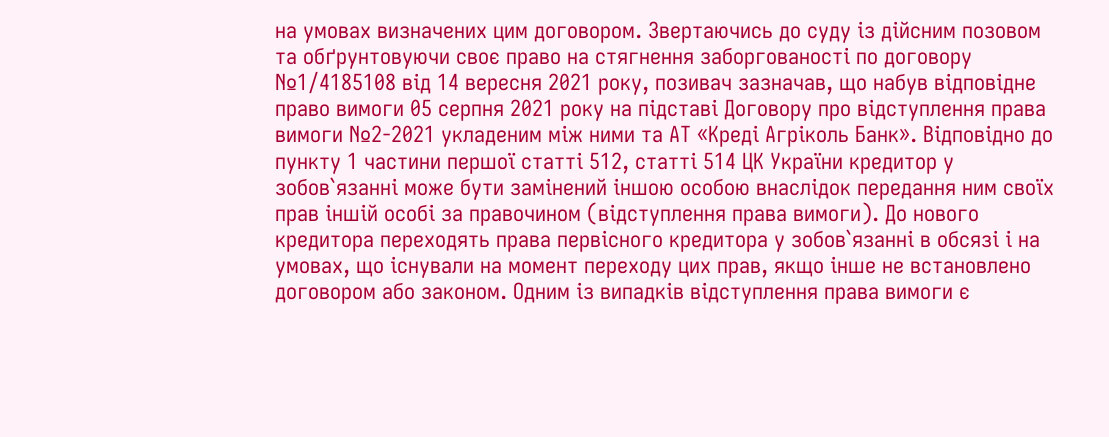на умовах визначених цим договором. Звертаючись до суду із дійсним позовом та обґрунтовуючи своє право на стягнення заборгованості по договору №1/4185108 від 14 вересня 2021 року, позивач зазначав, що набув відповідне право вимоги 05 серпня 2021 року на підставі Договору про відступлення права вимоги №2-2021 укладеним між ними та АТ «Креді Агріколь Банк». Відповідно до пункту 1 частини першої статті 512, статті 514 ЦК України кредитор у зобов`язанні може бути замінений іншою особою внаслідок передання ним своїх прав іншій особі за правочином (відступлення права вимоги). До нового кредитора переходять права первісного кредитора у зобов`язанні в обсязі і на умовах, що існували на момент переходу цих прав, якщо інше не встановлено договором або законом. Одним із випадків відступлення права вимоги є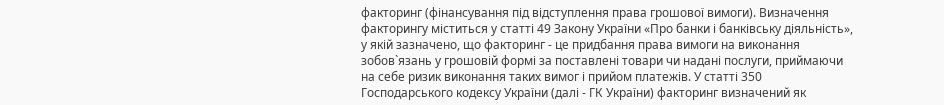факторинг (фінансування під відступлення права грошової вимоги). Визначення факторингу міститься у статті 49 Закону України «Про банки і банківську діяльність», у якій зазначено, що факторинг - це придбання права вимоги на виконання зобов`язань у грошовій формі за поставлені товари чи надані послуги, приймаючи на себе ризик виконання таких вимог і прийом платежів. У статті 350 Господарського кодексу України (далі - ГК України) факторинг визначений як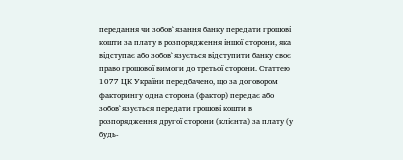передання чи зобов`язання банку передати грошові кошти за плату в розпорядження іншої сторони, яка відступає або зобов`язується відступити банку своє право грошової вимоги до третьої сторони. Статтею 1077 ЦК України передбачено, що за договором факторингу одна сторона (фактор) передає або зобов`язується передати грошові кошти в розпорядження другої сторони (клієнта) за плату (у будь-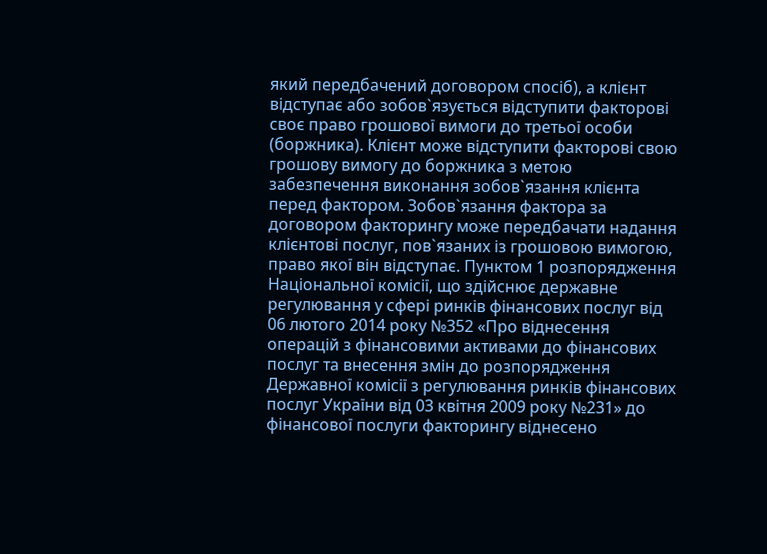який передбачений договором спосіб), а клієнт відступає або зобов`язується відступити факторові своє право грошової вимоги до третьої особи (боржника). Клієнт може відступити факторові свою грошову вимогу до боржника з метою забезпечення виконання зобов`язання клієнта перед фактором. Зобов`язання фактора за договором факторингу може передбачати надання клієнтові послуг, пов`язаних із грошовою вимогою, право якої він відступає. Пунктом 1 розпорядження Національної комісії, що здійснює державне регулювання у сфері ринків фінансових послуг від 06 лютого 2014 року №352 «Про віднесення операцій з фінансовими активами до фінансових послуг та внесення змін до розпорядження Державної комісії з регулювання ринків фінансових послуг України від 03 квітня 2009 року №231» до фінансової послуги факторингу віднесено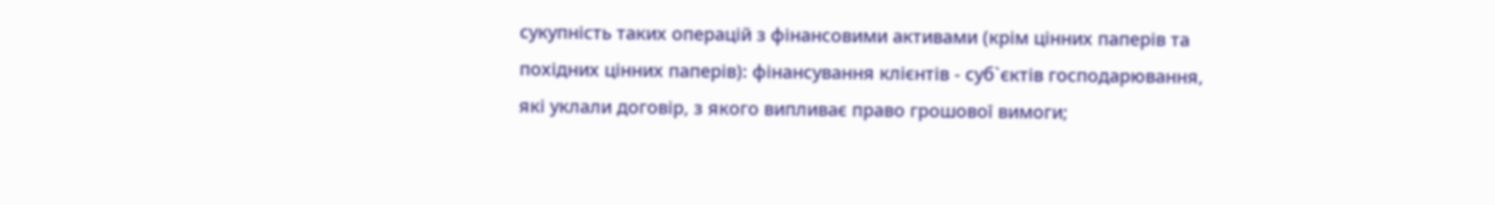сукупність таких операцій з фінансовими активами (крім цінних паперів та похідних цінних паперів): фінансування клієнтів - суб`єктів господарювання, які уклали договір, з якого випливає право грошової вимоги;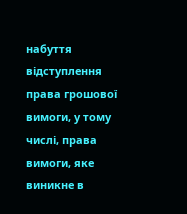набуття відступлення права грошової вимоги, у тому числі, права вимоги, яке виникне в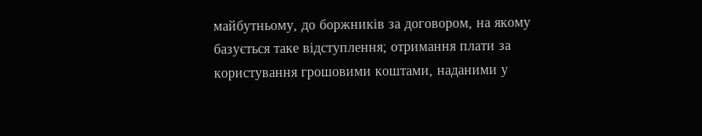майбутньому, до боржників за договором, на якому базується таке відступлення; отримання плати за користування грошовими коштами, наданими у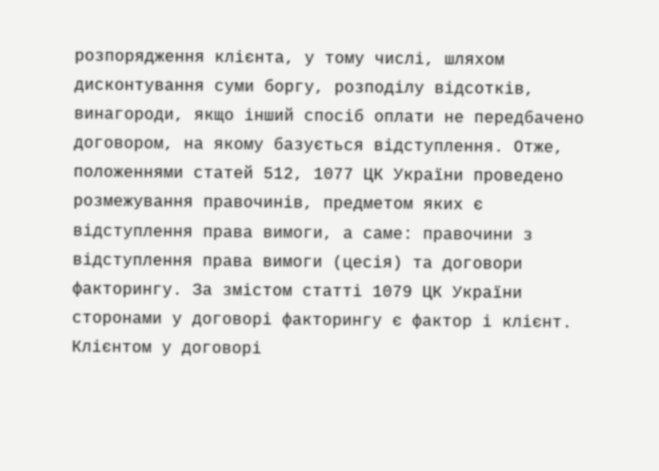розпорядження клієнта, у тому числі, шляхом дисконтування суми боргу, розподілу відсотків, винагороди, якщо інший спосіб оплати не передбачено договором, на якому базується відступлення. Отже, положеннями статей 512, 1077 ЦК України проведено розмежування правочинів, предметом яких є відступлення права вимоги, а саме: правочини з відступлення права вимоги (цесія) та договори факторингу. За змістом статті 1079 ЦК України сторонами у договорі факторингу є фактор і клієнт. Клієнтом у договорі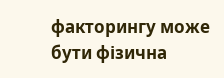факторингу може бути фізична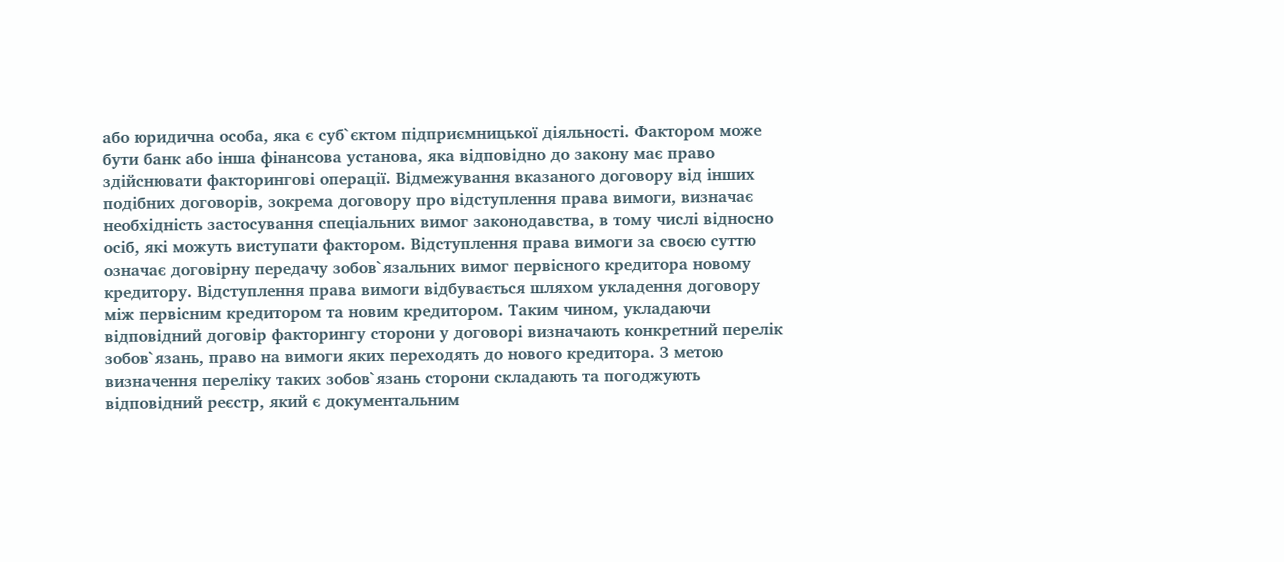або юридична особа, яка є суб`єктом підприємницької діяльності. Фактором може бути банк або інша фінансова установа, яка відповідно до закону має право здійснювати факторингові операції. Відмежування вказаного договору від інших подібних договорів, зокрема договору про відступлення права вимоги, визначає необхідність застосування спеціальних вимог законодавства, в тому числі відносно осіб, які можуть виступати фактором. Відступлення права вимоги за своєю суттю означає договірну передачу зобов`язальних вимог первісного кредитора новому кредитору. Відступлення права вимоги відбувається шляхом укладення договору між первісним кредитором та новим кредитором. Таким чином, укладаючи відповідний договір факторингу сторони у договорі визначають конкретний перелік зобов`язань, право на вимоги яких переходять до нового кредитора. З метою визначення переліку таких зобов`язань сторони складають та погоджують відповідний реєстр, який є документальним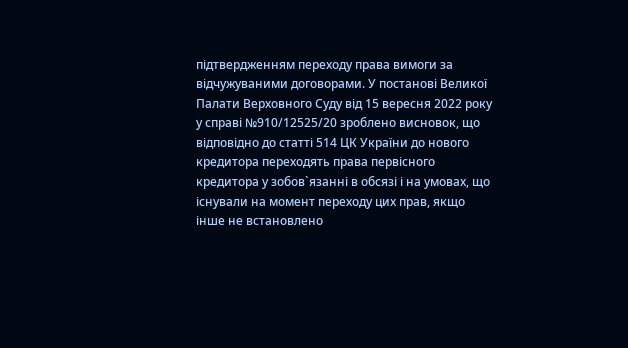підтвердженням переходу права вимоги за відчужуваними договорами. У постанові Великої Палати Верховного Суду від 15 вересня 2022 року у справі №910/12525/20 зроблено висновок, що відповідно до статті 514 ЦК України до нового кредитора переходять права первісного кредитора у зобов`язанні в обсязі і на умовах, що існували на момент переходу цих прав, якщо інше не встановлено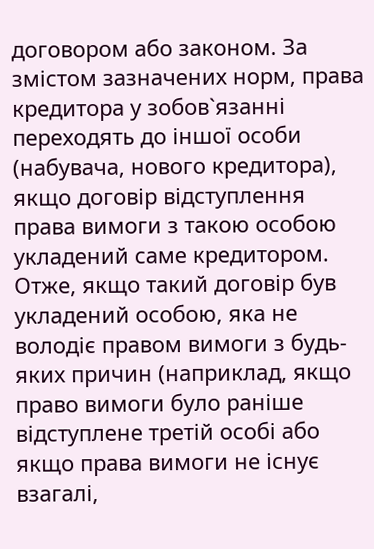договором або законом. За змістом зазначених норм, права кредитора у зобов`язанні переходять до іншої особи (набувача, нового кредитора), якщо договір відступлення права вимоги з такою особою укладений саме кредитором. Отже, якщо такий договір був укладений особою, яка не володіє правом вимоги з будь-яких причин (наприклад, якщо право вимоги було раніше відступлене третій особі або якщо права вимоги не існує взагалі,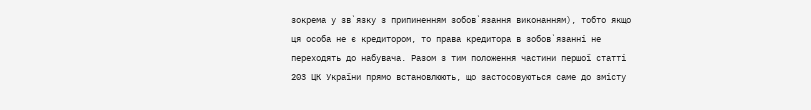зокрема у зв`язку з припиненням зобов`язання виконанням), тобто якщо ця особа не є кредитором, то права кредитора в зобов`язанні не переходять до набувача. Разом з тим положення частини першої статті 203 ЦК України прямо встановлюють, що застосовуються саме до змісту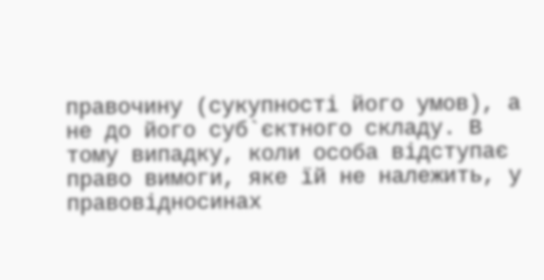правочину (сукупності його умов), а не до його суб`єктного складу. В тому випадку, коли особа відступає право вимоги, яке їй не належить, у правовідносинах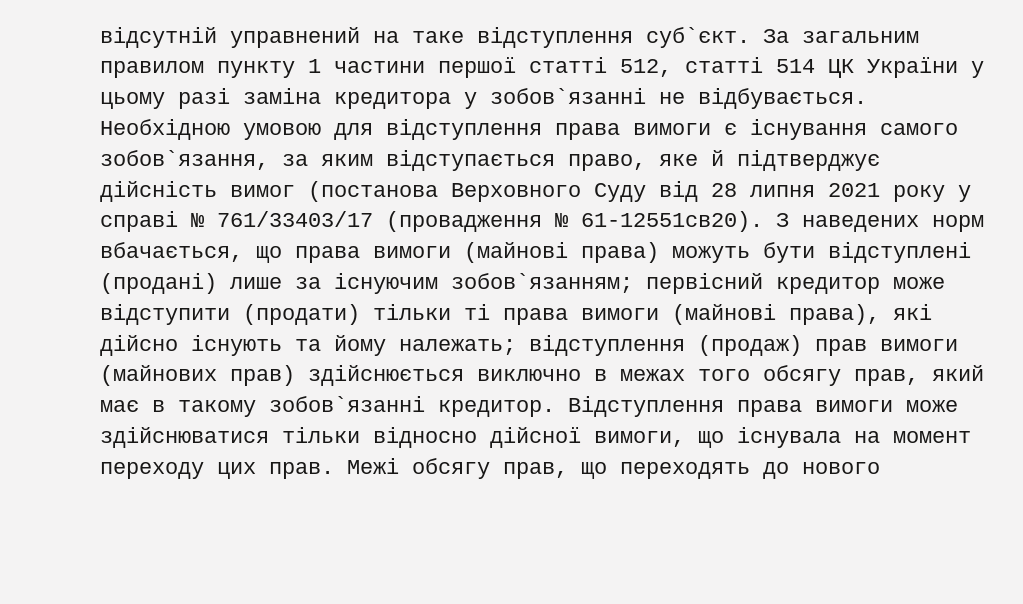відсутній управнений на таке відступлення суб`єкт. За загальним правилом пункту 1 частини першої статті 512, статті 514 ЦК України у цьому разі заміна кредитора у зобов`язанні не відбувається. Необхідною умовою для відступлення права вимоги є існування самого зобов`язання, за яким відступається право, яке й підтверджує дійсність вимог (постанова Верховного Суду від 28 липня 2021 року у справі № 761/33403/17 (провадження № 61-12551св20). З наведених норм вбачається, що права вимоги (майнові права) можуть бути відступлені (продані) лише за існуючим зобов`язанням; первісний кредитор може відступити (продати) тільки ті права вимоги (майнові права), які дійсно існують та йому належать; відступлення (продаж) прав вимоги (майнових прав) здійснюється виключно в межах того обсягу прав, який має в такому зобов`язанні кредитор. Відступлення права вимоги може здійснюватися тільки відносно дійсної вимоги, що існувала на момент переходу цих прав. Межі обсягу прав, що переходять до нового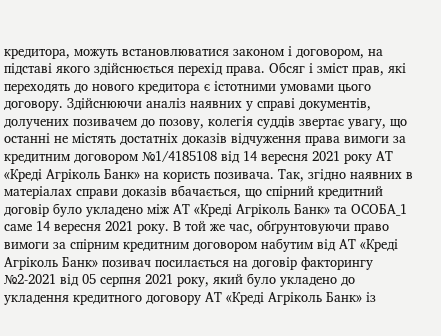кредитора, можуть встановлюватися законом і договором, на підставі якого здійснюється перехід права. Обсяг і зміст прав, які переходять до нового кредитора є істотними умовами цього договору. Здійснюючи аналіз наявних у справі документів, долучених позивачем до позову, колегія суддів звертає увагу, що останні не містять достатніх доказів відчуження права вимоги за кредитним договором №1/4185108 від 14 вересня 2021 року АТ «Креді Агріколь Банк» на користь позивача. Так, згідно наявних в матеріалах справи доказів вбачається, що спірний кредитний договір було укладено між АТ «Креді Агріколь Банк» та ОСОБА_1 саме 14 вересня 2021 року. В той же час, обґрунтовуючи право вимоги за спірним кредитним договором набутим від АТ «Креді Агріколь Банк» позивач посилається на договір факторингу №2-2021 від 05 серпня 2021 року, який було укладено до укладення кредитного договору АТ «Креді Агріколь Банк» із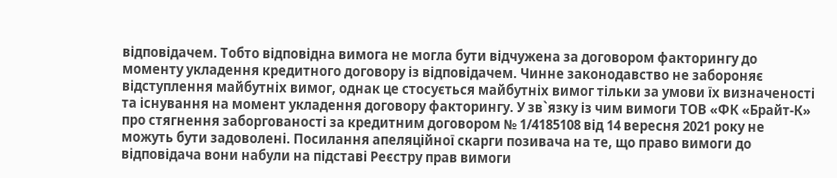відповідачем. Тобто відповідна вимога не могла бути відчужена за договором факторингу до моменту укладення кредитного договору із відповідачем. Чинне законодавство не забороняє відступлення майбутніх вимог, однак це стосується майбутніх вимог тільки за умови їх визначеності та існування на момент укладення договору факторингу. У зв`язку із чим вимоги ТОВ «ФК «Брайт-К» про стягнення заборгованості за кредитним договором № 1/4185108 від 14 вересня 2021 року не можуть бути задоволені. Посилання апеляційної скарги позивача на те, що право вимоги до відповідача вони набули на підставі Реєстру прав вимоги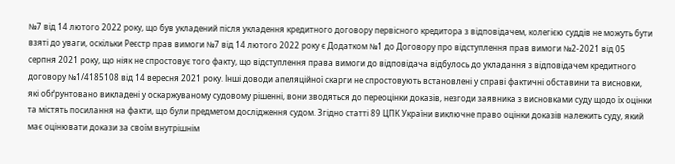№7 від 14 лютого 2022 року, що був укладений після укладення кредитного договору первісного кредитора з відповідачем, колегією суддів не можуть бути взяті до уваги, оскільки Реєстр прав вимоги №7 від 14 лютого 2022 року є Додатком №1 до Договору про відступлення прав вимоги №2-2021 від 05 серпня 2021 року, що ніяк не спростовує того факту, що відступлення права вимоги до відповідача відбулось до укладання з відповідачем кредитного договору №1/4185108 від 14 вересня 2021 року. Інші доводи апеляційної скарги не спростовують встановлені у справі фактичні обставини та висновки, які обґрунтовано викладені у оскаржуваному судовому рішенні, вони зводяться до переоцінки доказів, незгоди заявника з висновками суду щодо їх оцінки та містять посилання на факти, що були предметом дослідження судом. Згідно статті 89 ЦПК України виключне право оцінки доказів належить суду, який має оцінювати докази за своїм внутрішнім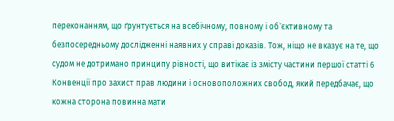переконанням, що ґрунтується на всебічному, повному і об`єктивному та безпосередньому дослідженні наявних у справі доказів. Тож, ніщо не вказує на те, що судом не дотримано принципу рівності, що витікає із змісту частини першої статті 6 Конвенції про захист прав людини і основоположних свобод, який передбачає, що кожна сторона повинна мати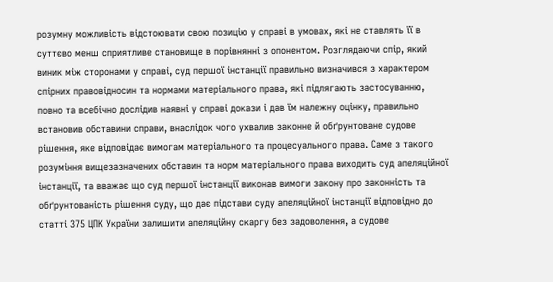розумну можливість відстоювати свою позицію у справі в умовах, які не ставлять її в суттєво менш сприятливе становище в порівнянні з опонентом. Розглядаючи спір, який виник між сторонами у справі, суд першої інстанції правильно визначився з характером спірних правовідносин та нормами матеріального права, які підлягають застосуванню, повно та всебічно дослідив наявні у справі докази і дав їм належну оцінку, правильно встановив обставини справи, внаслідок чого ухвалив законне й обґрунтоване судове рішення, яке відповідає вимогам матеріального та процесуального права. Саме з такого розуміння вищезазначених обставин та норм матеріального права виходить суд апеляційної інстанції, та вважає що суд першої інстанції виконав вимоги закону про законність та обґрунтованість рішення суду, що дає підстави суду апеляційної інстанції відповідно до статті 375 ЦПК України залишити апеляційну скаргу без задоволення, а судове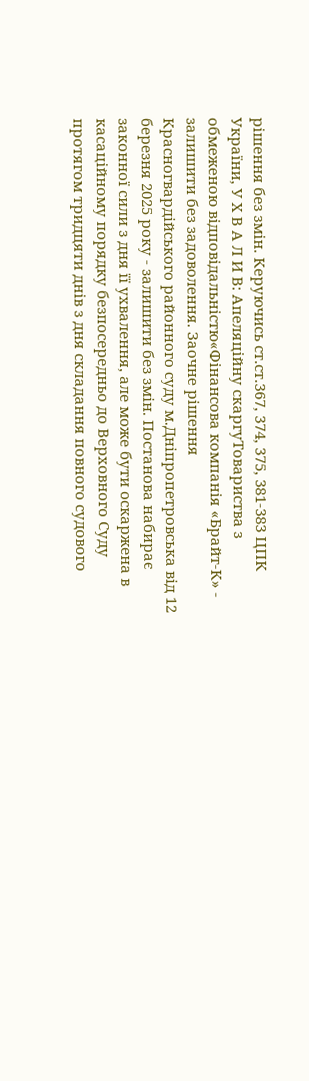рішення без змін. Керуючись ст.ст.367, 374, 375, 381-383 ЦПК України, У Х В А Л И В: Апеляційну скаргуТовариства з обмеженою відповідальністю«Фінансова компанія «Брайт-К» - залишити без задоволення. Заочне рішення Красногвардійського районного суду м.Дніпропетровська від 12 березня 2025 року - залишити без змін. Постанова набирає законної сили з дня її ухвалення, але може бути оскаржена в касаційному порядку безпосередньо до Верховного Суду протягом тридцяти днів з дня складання повного судового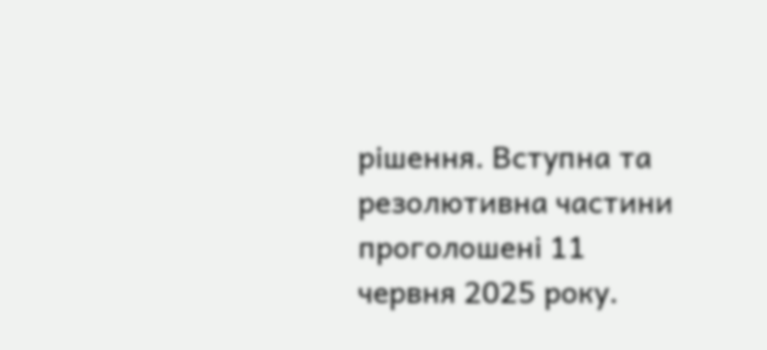рішення. Вступна та резолютивна частини проголошені 11 червня 2025 року.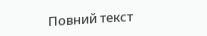Повний текст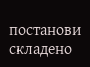постанови складено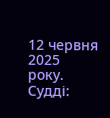12 червня 2025 року. Судді: